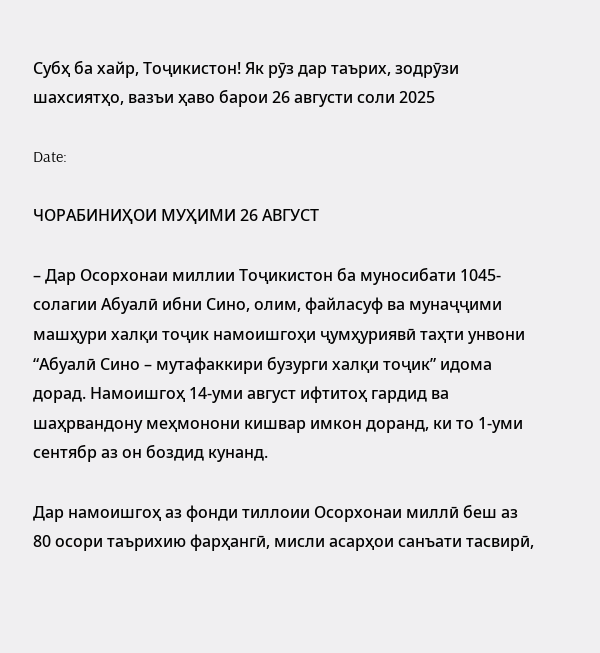Субҳ ба хайр, Тоҷикистон! Як рӯз дар таърих, зодрӯзи шахсиятҳо, вазъи ҳаво барои 26 августи соли 2025

Date:

ЧОРАБИНИҲОИ МУҲИМИ 26 АВГУСТ

– Дар Осорхонаи миллии Тоҷикистон ба муносибати 1045-солагии Абуалӣ ибни Сино, олим, файласуф ва мунаҷҷими машҳури халқи тоҷик намоишгоҳи ҷумҳуриявӣ таҳти унвони “Абуалӣ Сино – мутафаккири бузурги халқи тоҷик” идома дорад. Намоишгоҳ 14-уми август ифтитоҳ гардид ва шаҳрвандону меҳмонони кишвар имкон доранд, ки то 1-уми сентябр аз он боздид кунанд.

Дар намоишгоҳ аз фонди тиллоии Осорхонаи миллӣ беш аз 80 осори таърихию фарҳангӣ, мисли асарҳои санъати тасвирӣ,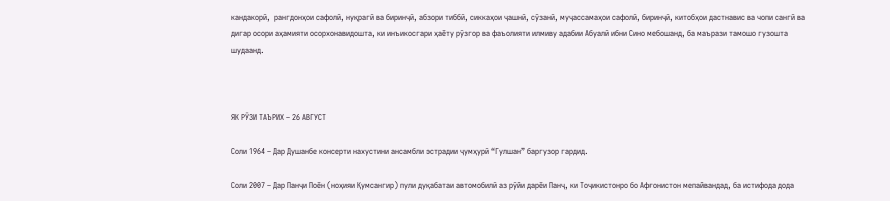кандакорӣ,  рангдонҳои сафолӣ, нуқрагӣ ва биринҷӣ, абзори тиббӣ, сиккаҳои ҷашнӣ, сӯзанӣ, муҷассамаҳои сафолӣ, биринҷӣ, китобҳои дастнавис ва чопи сангӣ ва дигар осори аҳамияти осорхонавидошта, ки инъикосгари ҳаёту рӯзгор ва фаъолияти илмиву адабии Абуалӣ ибни Сино мебошанд, ба маърази тамошо гузошта шудаанд.



ЯК РӮЗИ ТАЪРИХ – 26 АВГУСТ

Соли 1964 – Дар Душанбе консерти нахустини ансамбли эстрадии ҷумҳурӣ “Гулшан” баргузор гардид.

Соли 2007 – Дар Панҷи Поён (ноҳияи Қумсангир) пули дуқабатаи автомобилӣ аз рӯйи дарёи Панҷ, ки Тоҷикистонро бо Афғонистон мепайвандад, ба истифода дода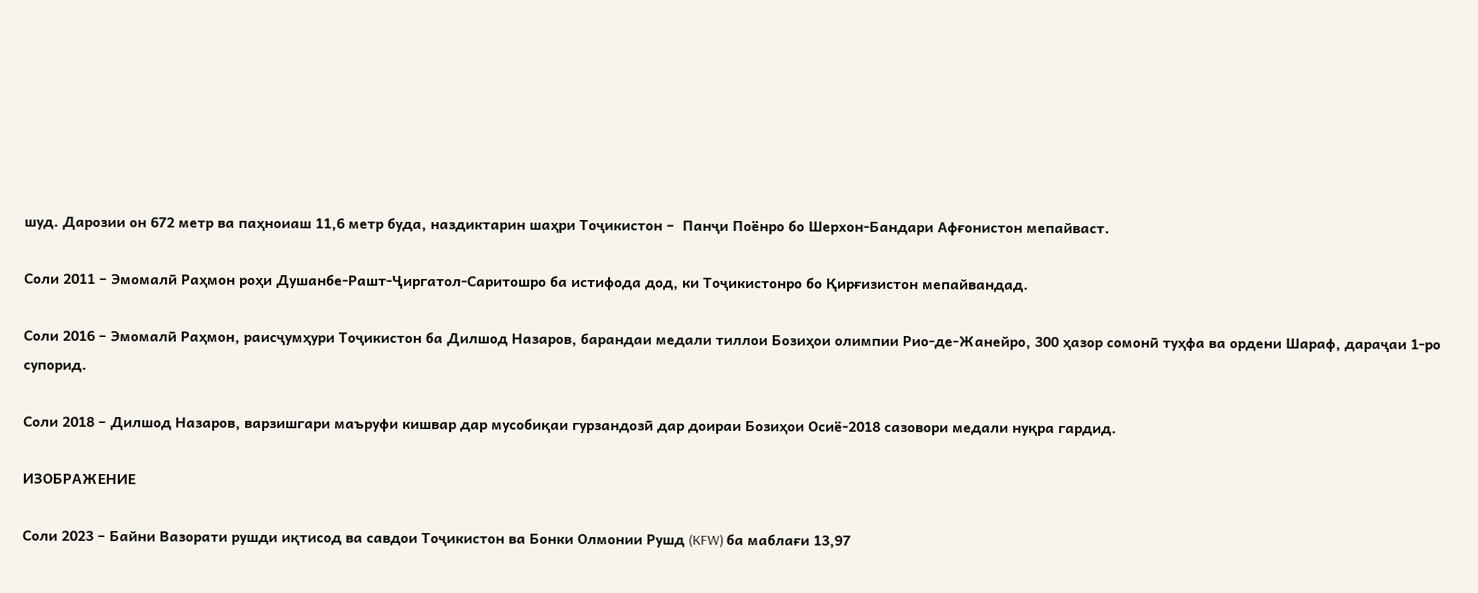шуд. Дарозии он 672 метр ва паҳноиаш 11,6 метр буда, наздиктарин шаҳри Тоҷикистон –  Панҷи Поёнро бо Шерхон-Бандари Афғонистон мепайваст.

Соли 2011 – Эмомалӣ Раҳмон роҳи Душанбе-Рашт-Ҷиргатол-Саритошро ба истифода дод, ки Тоҷикистонро бо Қирғизистон мепайвандад.

Соли 2016 – Эмомалӣ Раҳмон, раисҷумҳури Тоҷикистон ба Дилшод Назаров, барандаи медали тиллои Бозиҳои олимпии Рио-де-Жанейро, 300 ҳазор сомонӣ туҳфа ва ордени Шараф, дараҷаи 1-ро супорид.

Соли 2018 – Дилшод Назаров, варзишгари маъруфи кишвар дар мусобиқаи гурзандозӣ дар доираи Бозиҳои Осиё-2018 сазовори медали нуқра гардид.

ИЗОБРАЖЕНИЕ

Соли 2023 – Байни Вазорати рушди иқтисод ва савдои Тоҷикистон ва Бонки Олмонии Рушд (KFW) ба маблағи 13,97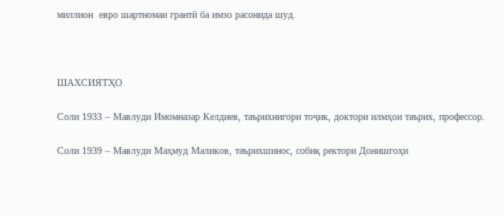миллион  евро шартномаи грантӣ ба имзо расонида шуд.



ШАХСИЯТҲО

Соли 1933 – Мавлуди Имомназар Келдиев, таърихнигори тоҷик, доктори илмҳои таърих, профессор.

Соли 1939 – Мавлуди Маҳмуд Маликов, таърихшинос, собиқ ректори Донишгоҳи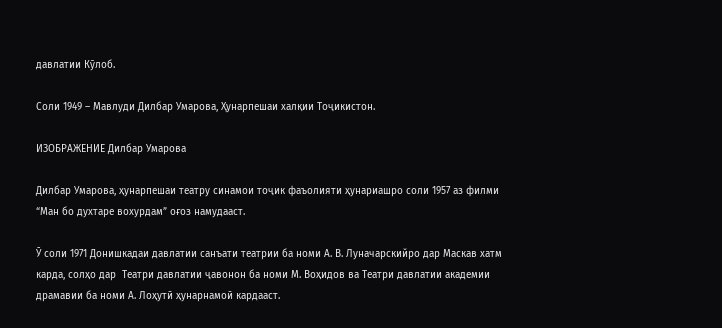давлатии Кӯлоб.

Соли 1949 – Мавлуди Дилбар Умарова, Ҳунарпешаи халқии Тоҷикистон.

ИЗОБРАЖЕНИЕ Дилбар Умарова

Дилбар Умарова, ҳунарпешаи театру синамои тоҷик фаъолияти ҳунариашро соли 1957 аз филми “Ман бо духтаре вохурдам” оғоз намудааст.

Ӯ соли 1971 Донишкадаи давлатии санъати театрии ба номи А. В. Луначарскийро дар Маскав хатм карда, солҳо дар  Театри давлатии ҷавонон ба номи М. Воҳидов ва Театри давлатии академии драмавии ба номи А. Лоҳутӣ ҳунарнамоӣ кардааст.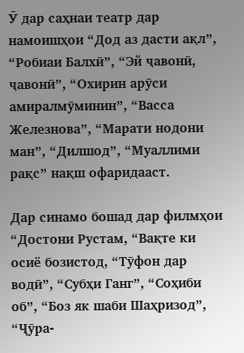Ӯ дар саҳнаи театр дар намоишҳои “Дод аз дасти ақл”, “Робиаи Балхӣ”, “Эй ҷавонӣ, ҷавонӣ”, “Охирин арӯси амиралмӯминин”, “Васса Железнова”, “Марати нодони ман”, “Дилшод”, “Муаллими рақс” нақш офаридааст.

Дар синамо бошад дар филмҳои “Достони Рустам, “Вақте ки осиё бозистод, “Тӯфон дар водӣ”, “Субҳи Ганг”, “Соҳиби об”, “Боз як шаби Шаҳризод”, “Ҷӯра-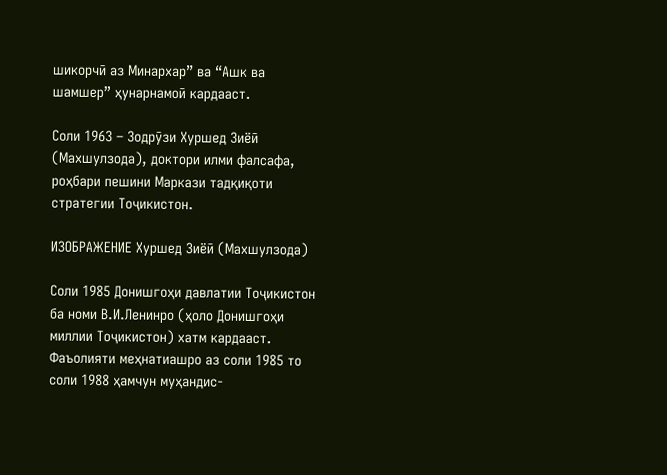шикорчӣ аз Минархар” ва “Ашк ва шамшер” ҳунарнамоӣ кардааст.

Соли 1963 – Зодрӯзи Хуршед Зиёӣ (Махшулзода), доктори илми фалсафа, роҳбари пешини Маркази тадқиқоти стратегии Тоҷикистон.

ИЗОБРАЖЕНИЕ Хуршед Зиёӣ (Махшулзода)

Соли 1985 Донишгоҳи давлатии Тоҷикистон ба номи В.И.Ленинро (ҳоло Донишгоҳи миллии Тоҷикистон) хатм кардааст. Фаъолияти меҳнатиашро аз соли 1985 то соли 1988 ҳамчун муҳандис-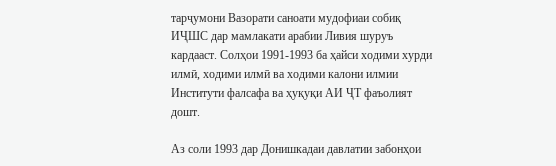тарҷумони Вазорати саноати мудофиаи собиқ ИҶШС дар мамлакати арабии Ливия шуруъ кардааст. Солҳои 1991-1993 ба ҳайси ходими хурди илмӣ, ходими илмӣ ва ходими калони илмии Институти фалсафа ва ҳуқуқи АИ ҶТ фаъолият дошт.

Аз соли 1993 дар Донишкадаи давлатии забонҳои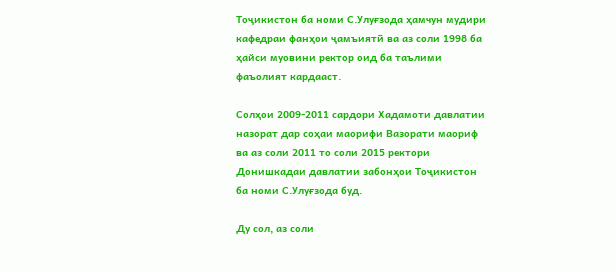Тоҷикистон ба номи С.Улуғзода ҳамчун мудири кафедраи фанҳои ҷамъиятӣ ва аз соли 1998 ба ҳайси муовини ректор оид ба таълими фаъолият кардааст.

Солҳои 2009-2011 сардори Хадамоти давлатии назорат дар соҳаи маорифи Вазорати маориф ва аз соли 2011 то соли 2015 ректори Донишкадаи давлатии забонҳои Тоҷикистон ба номи С.Улуғзода буд.

Ду сол, аз соли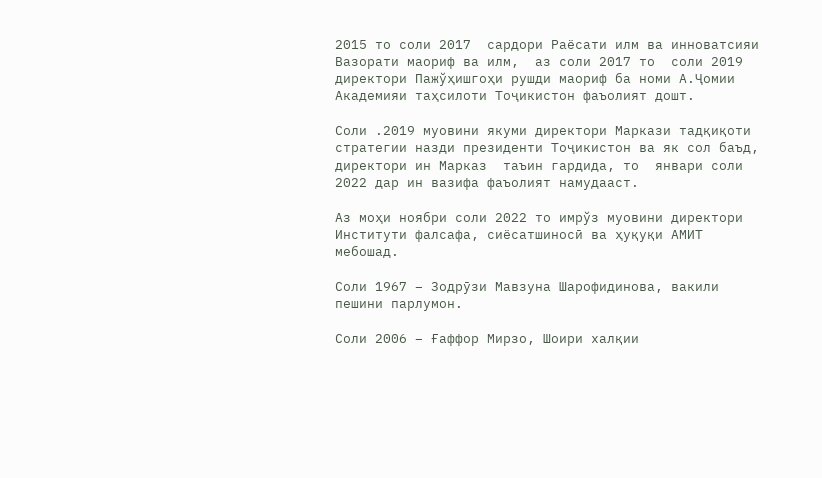2015 то соли 2017  сардори Раёсати илм ва инноватсияи Вазорати маориф ва илм,  аз соли 2017 то  соли 2019 директори Пажўҳишгоҳи рушди маориф ба номи А.Ҷомии Академияи таҳсилоти Тоҷикистон фаъолият дошт.

Соли .2019 муовини якуми директори Маркази тадқиқоти стратегии назди президенти Тоҷикистон ва як сол баъд, директори ин Марказ  таъин гардида, то  январи соли 2022 дар ин вазифа фаъолият намудааст.

Аз моҳи ноябри соли 2022 то имрўз муовини директори Институти фалсафа, сиёсатшиносӣ ва ҳуқуқи АМИТ мебошад.

Соли 1967 – Зодрӯзи Мавзуна Шарофидинова, вакили пешини парлумон.

Соли 2006 – Ғаффор Мирзо, Шоири халқии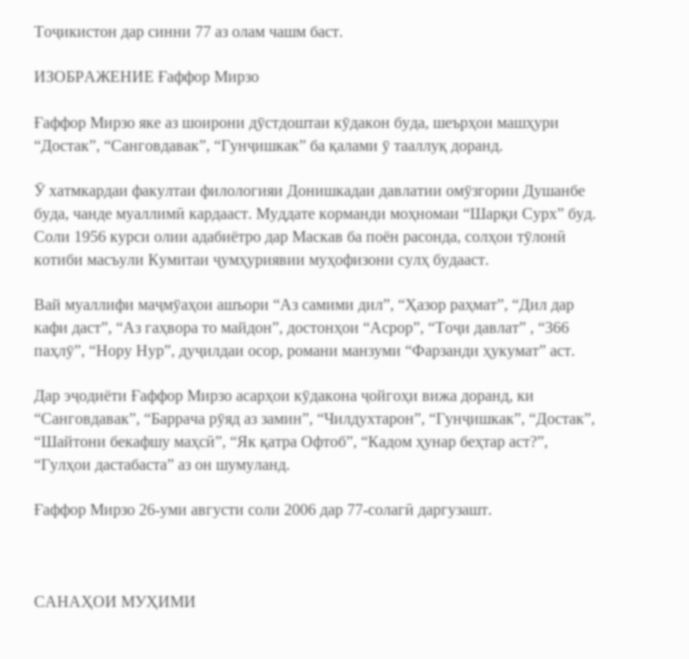Тоҷикистон дар синни 77 аз олам чашм баст.

ИЗОБРАЖЕНИЕ Ғаффор Мирзо

Ғаффор Мирзо яке аз шоирони дӯстдоштаи кӯдакон буда, шеърҳои машҳури “Достак”, “Санговдавак”, “Гунҷишкак” ба қалами ӯ тааллуқ доранд.

Ӯ хатмкардаи факултаи филологияи Донишкадаи давлатии омӯзгории Душанбе буда, чанде муаллимӣ кардааст. Муддате корманди моҳномаи “Шарқи Сурх” буд. Соли 1956 курси олии адабиётро дар Маскав ба поён расонда, солҳои тӯлонӣ котиби масъули Кумитаи ҷумҳуриявии муҳофизони сулҳ будааст.

Вай муаллифи маҷмӯаҳои ашъори “Аз самими дил”, “Ҳазор раҳмат”, “Дил дар кафи даст”, “Аз гаҳвора то майдон”, достонҳои “Асрор”, “Тоҷи давлат” , “366 паҳлӯ”, “Нору Нур”, дуҷилдаи осор, романи манзуми “Фарзанди ҳукумат” аст.

Дар эҷодиёти Ғаффор Мирзо асарҳои кӯдакона ҷойгоҳи вижа доранд, ки “Санговдавак”, “Баррача рӯяд аз замин”, “Чилдухтарон”, “Гунҷишкак”, “Достак”, “Шайтони бекафшу маҳсӣ”, “Як қатра Офтоб”, “Кадом ҳунар беҳтар аст?”, “Гулҳои дастабаста” аз он шумуланд.

Ғаффор Мирзо 26-уми августи соли 2006 дар 77-солагӣ даргузашт.



САНАҲОИ МУҲИМИ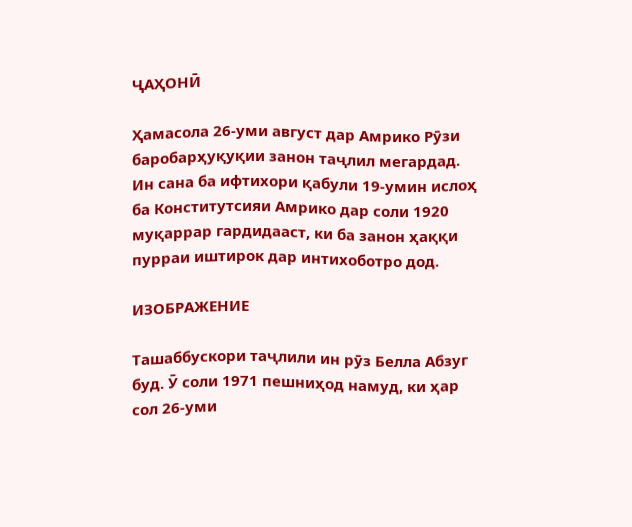ҶАҲОНӢ

Ҳамасола 26-уми август дар Амрико Рӯзи баробарҳуқуқии занон таҷлил мегардад. Ин сана ба ифтихори қабули 19-умин ислоҳ ба Конститутсияи Амрико дар соли 1920 муқаррар гардидааст, ки ба занон ҳаққи пурраи иштирок дар интихоботро дод.

ИЗОБРАЖЕНИЕ

Ташаббускори таҷлили ин рӯз Белла Абзуг буд. Ӯ соли 1971 пешниҳод намуд, ки ҳар сол 26-уми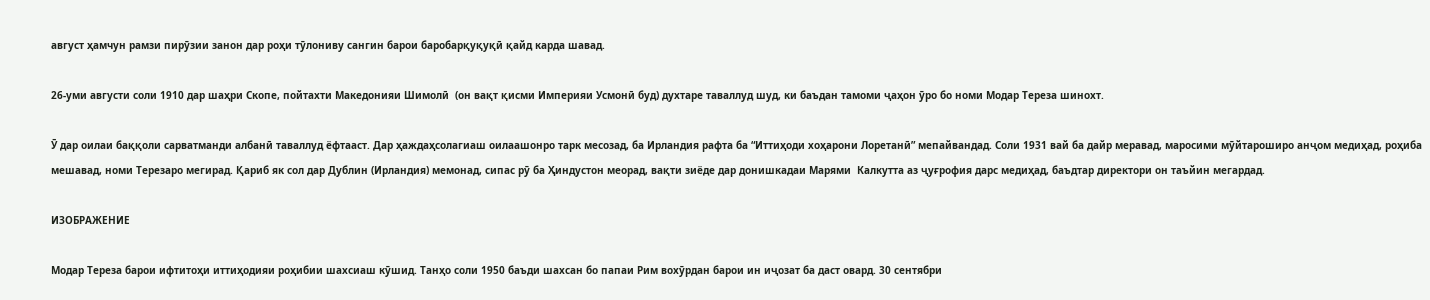август ҳамчун рамзи пирӯзии занон дар роҳи тӯлониву сангин барои баробарқуқуқӣ қайд карда шавад.

26-уми августи соли 1910 дар шаҳри Скопе, пойтахти Македонияи Шимолӣ  (он вақт қисми Империяи Усмонӣ буд) духтаре таваллуд шуд, ки баъдан тамоми ҷаҳон ӯро бо номи Модар Тереза шинохт.

Ӯ дар оилаи баққоли сарватманди албанӣ таваллуд ёфтааст. Дар ҳаждаҳсолагиаш оилаашонро тарк месозад, ба Ирландия рафта ба “Иттиҳоди хоҳарони Лоретанӣ” мепайвандад. Соли 1931 вай ба дайр меравад, маросими мӯйтароширо анҷом медиҳад, роҳиба мешавад, номи Терезаро мегирад. Қариб як сол дар Дублин (Ирландия) мемонад, сипас рӯ ба Ҳиндустон меорад, вақти зиёде дар донишкадаи Марями  Калкутта аз ҷуғрофия дарс медиҳад, баъдтар директори он таъйин мегардад.

ИЗОБРАЖЕНИЕ

Модар Тереза барои ифтитоҳи иттиҳодияи роҳибии шахсиаш кӯшид. Танҳо соли 1950 баъди шахсан бо папаи Рим вохӯрдан барои ин иҷозат ба даст овард. 30 сентябри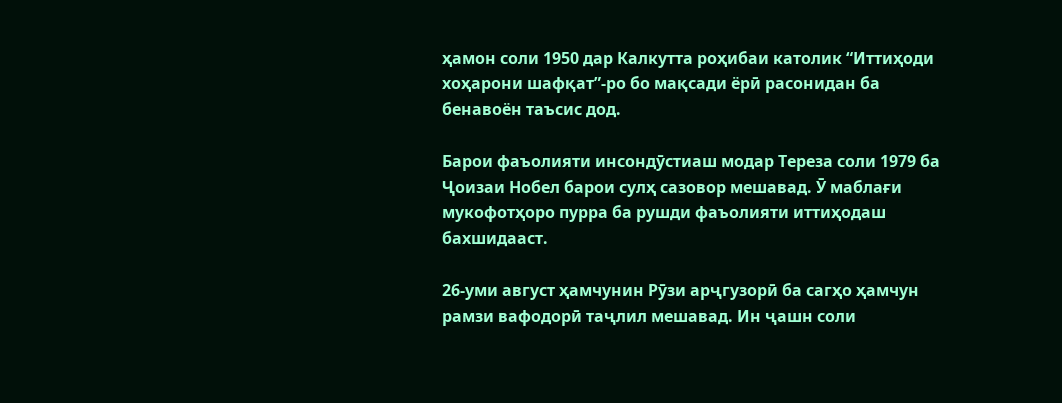ҳамон соли 1950 дар Калкутта роҳибаи католик “Иттиҳоди хоҳарони шафқат”-ро бо мақсади ёрӣ расонидан ба бенавоён таъсис дод.

Барои фаъолияти инсондӯстиаш модар Тереза соли 1979 ба Ҷоизаи Нобел барои сулҳ сазовор мешавад. Ӯ маблағи мукофотҳоро пурра ба рушди фаъолияти иттиҳодаш бахшидааст.

26-уми август ҳамчунин Рӯзи арҷгузорӣ ба сагҳо ҳамчун рамзи вафодорӣ таҷлил мешавад. Ин ҷашн соли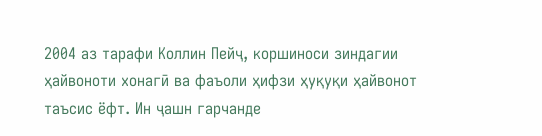2004 аз тарафи Коллин Пейҷ, коршиноси зиндагии ҳайвоноти хонагӣ ва фаъоли ҳифзи ҳуқуқи ҳайвонот таъсис ёфт. Ин ҷашн гарчанде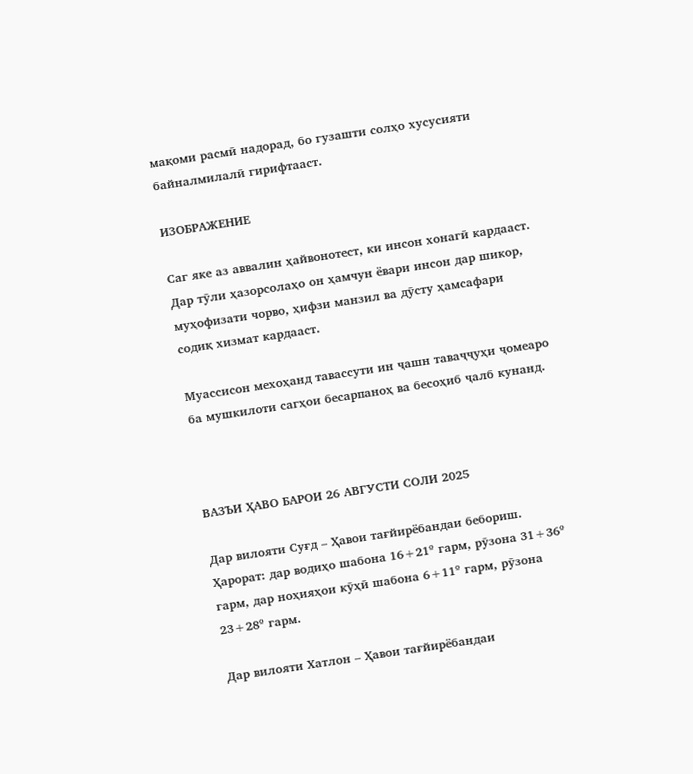мақоми расмӣ надорад, бо гузашти солҳо хусусияти байналмилалӣ гирифтааст.

ИЗОБРАЖЕНИЕ

Саг яке аз аввалин ҳайвонотест, ки инсон хонагӣ кардааст. Дар тӯли ҳазорсолаҳо он ҳамчун ёвари инсон дар шикор, муҳофизати чорво, ҳифзи манзил ва дӯсту ҳамсафари содиқ хизмат кардааст.

Муассисон мехоҳанд тавассути ин ҷашн таваҷҷуҳи ҷомеаро ба мушкилоти сагҳои бесарпаноҳ ва бесоҳиб ҷалб кунанд.



ВАЗЪИ ҲАВО БАРОИ 26 АВГУСТИ СОЛИ 2025

Дар вилояти Суғд – Ҳавои тағйирёбандаи бебориш. Ҳарорат: дар водиҳо шабона 16+21º гарм, рӯзона 31+36º гарм, дар ноҳияҳои кӯҳӣ шабона 6+11º гарм, рӯзона 23+28º гарм.

Дар вилояти Хатлон – Ҳавои тағйирёбандаи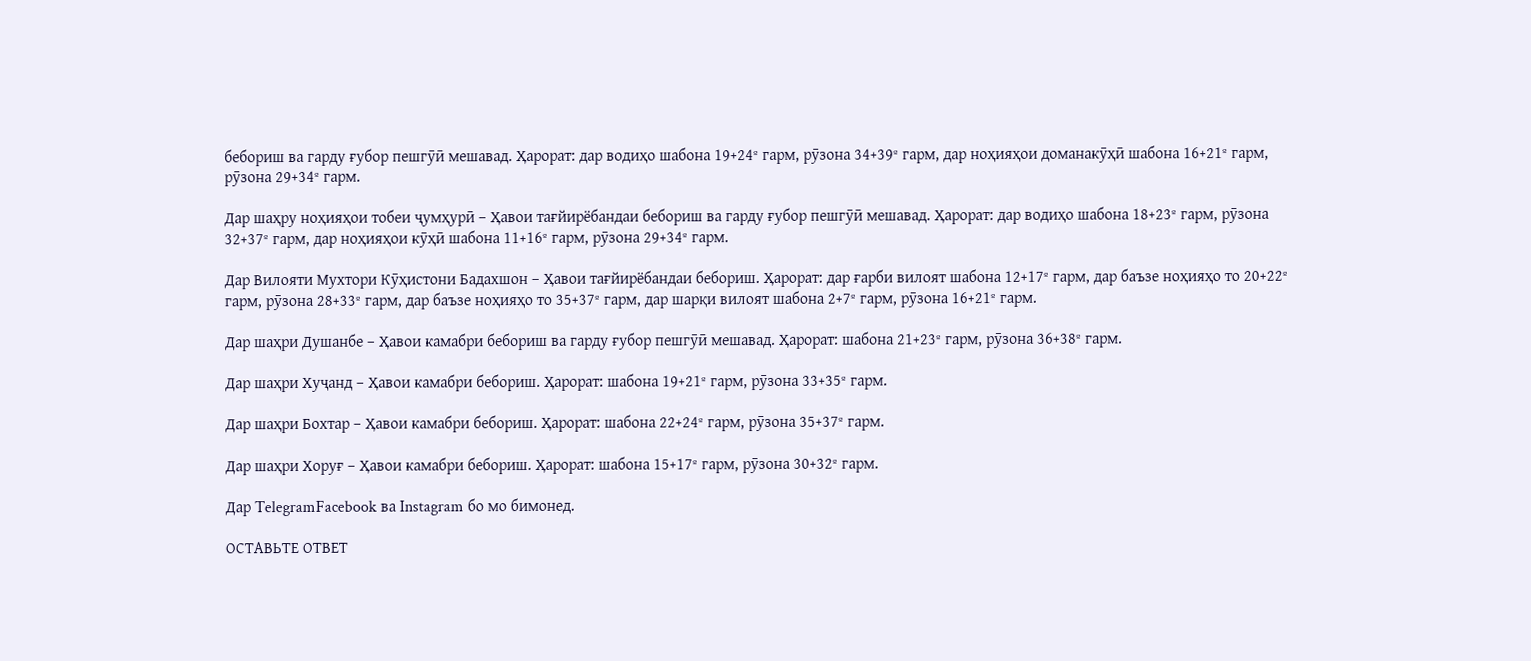бебориш ва гарду ғубор пешгӯӣ мешавад. Ҳарорат: дар водиҳо шабона 19+24º гарм, рӯзона 34+39º гарм, дар ноҳияҳои доманакӯҳӣ шабона 16+21º гарм, рӯзона 29+34º гарм.

Дар шаҳру ноҳияҳои тобеи ҷумҳурӣ – Ҳавои тағйирёбандаи бебориш ва гарду ғубор пешгӯӣ мешавад. Ҳарорат: дар водиҳо шабона 18+23º гарм, рӯзона 32+37º гарм, дар ноҳияҳои кӯҳӣ шабона 11+16º гарм, рӯзона 29+34º гарм.

Дар Вилояти Мухтори Кӯҳистони Бадахшон – Ҳавои тағйирёбандаи бебориш. Ҳарорат: дар ғарби вилоят шабона 12+17º гарм, дар баъзе ноҳияҳо то 20+22º гарм, рӯзона 28+33º гарм, дар баъзе ноҳияҳо то 35+37º гарм, дар шарқи вилоят шабона 2+7º гарм, рӯзона 16+21º гарм.

Дар шаҳри Душанбе – Ҳавои камабри бебориш ва гарду ғубор пешгӯӣ мешавад. Ҳарорат: шабона 21+23º гарм, рӯзона 36+38º гарм.

Дар шаҳри Хуҷанд – Ҳавои камабри бебориш. Ҳарорат: шабона 19+21º гарм, рӯзона 33+35º гарм.

Дар шаҳри Бохтар – Ҳавои камабри бебориш. Ҳарорат: шабона 22+24º гарм, рӯзона 35+37º гарм.

Дар шаҳри Хоруғ – Ҳавои камабри бебориш. Ҳарорат: шабона 15+17º гарм, рӯзона 30+32º гарм.

Дар TelegramFacebook ва Instagram бо мо бимонед.

ОСТАВЬТЕ ОТВЕТ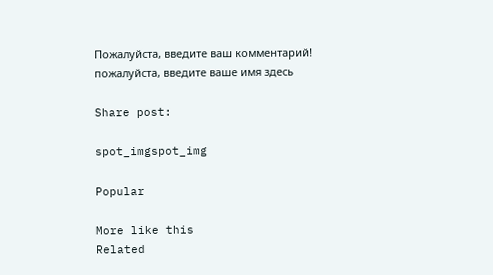Пожалуйста, введите ваш комментарий!
пожалуйста, введите ваше имя здесь

Share post:

spot_imgspot_img

Popular

More like this
Related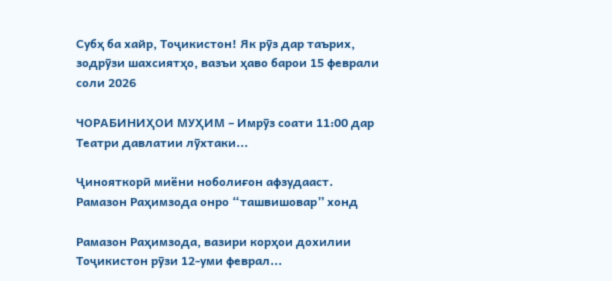Субҳ ба хайр, Тоҷикистон! Як рӯз дар таърих, зодрӯзи шахсиятҳо, вазъи ҳаво барои 15 феврали соли 2026

ЧОРАБИНИҲОИ МУҲИМ – Имрӯз соати 11:00 дар Театри давлатии лӯхтаки...

Ҷинояткорӣ миёни ноболиғон афзудааст. Рамазон Раҳимзода онро “ташвишовар” хонд

Рамазон Раҳимзода, вазири корҳои дохилии Тоҷикистон рӯзи 12-уми феврал...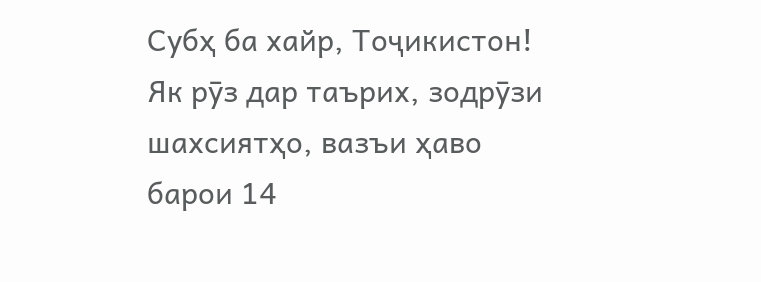Субҳ ба хайр, Тоҷикистон! Як рӯз дар таърих, зодрӯзи шахсиятҳо, вазъи ҳаво барои 14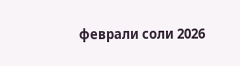феврали соли 2026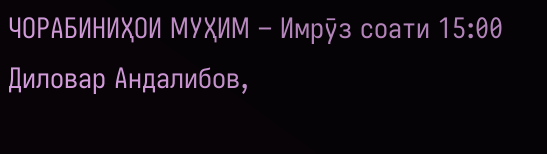ЧОРАБИНИҲОИ МУҲИМ – Имрӯз соати 15:00 Диловар Андалибов,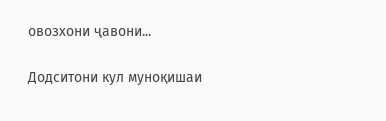овозхони ҷавони...

Додситони кул муноқишаи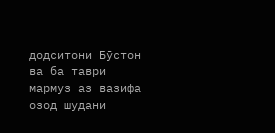додситони Бӯстон ва ба таври мармуз аз вазифа озод шудани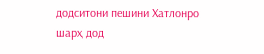додситони пешини Хатлонро шарҳ дод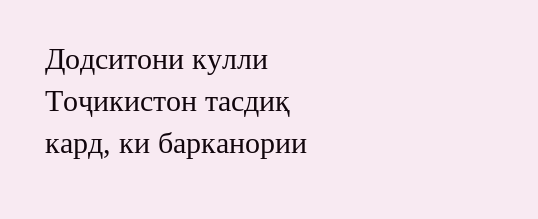Додситони кулли Тоҷикистон тасдиқ кард, ки барканории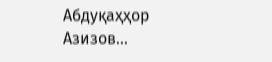Абдуқаҳҳор Азизов...